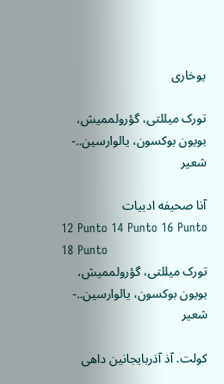یوخاری

تورک میللتی، گؤرولممیش، بویون بوکسون، یالوارسین..- شعیر

آنا صحیفه ادبیات
12 Punto 14 Punto 16 Punto 18 Punto
تورک میللتی، گؤرولممیش، بویون بوکسون، یالوارسین..- شعیر

کولت. آذ آذربایجانین داهی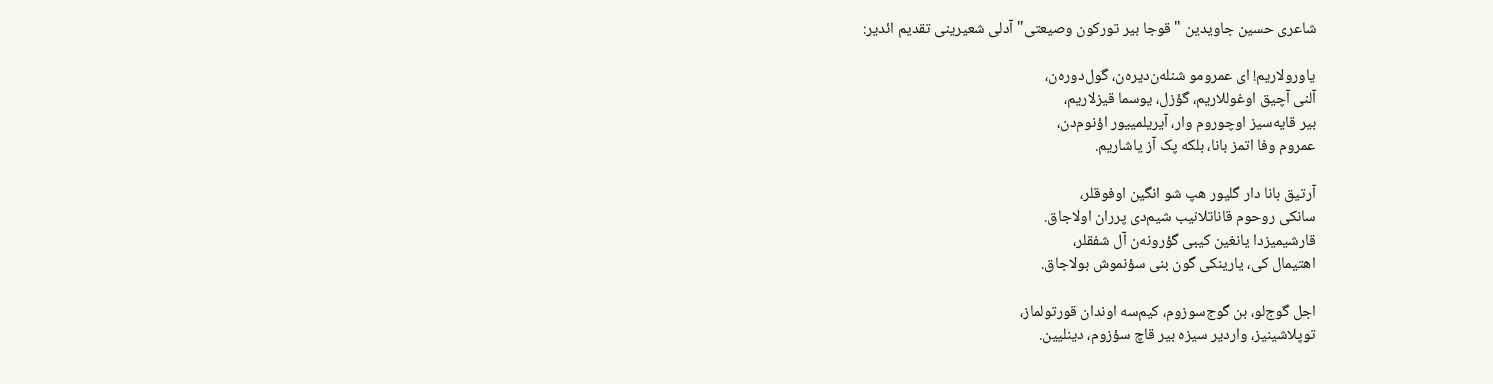شاعری حسین جاویدین "قوجا بیر تورکون وصیعتی" آدلی شعیرینی تقدیم ائدیر:

یاورولاریم! ای عمرومو شنله‌ن‌دیره‌ن، گول‌دوره‌ن،
آلنی آچیق اوغوللاریم، گؤزل، یوسما قیزلاریم،
بیر قایه‌سیز اوچوروم وار، آیریلمییور اؤنوم‌دن،
عمروم وفا اتمز بانا، بلکه پک آز یاشاریم.

آرتیق بانا دار گلیور هپ شو انگین اوفوقلر،
سانکی روحوم قاناتلانیب شیم‌دی پرران اولاجاق.
قارشیمیزدا یانغین کیبی گؤرونه‌ن آل شفقلر،
اهتیمال کی، یارینکی گون بنی سؤنموش بولاجاق.

اجل گوج‌لو، بن گوج‌سوزوم، کیم‌سه اوندان قورتولماز،
توپلاشینیز، واردیر سیزه بیر قاچ سؤزوم، دینلیین.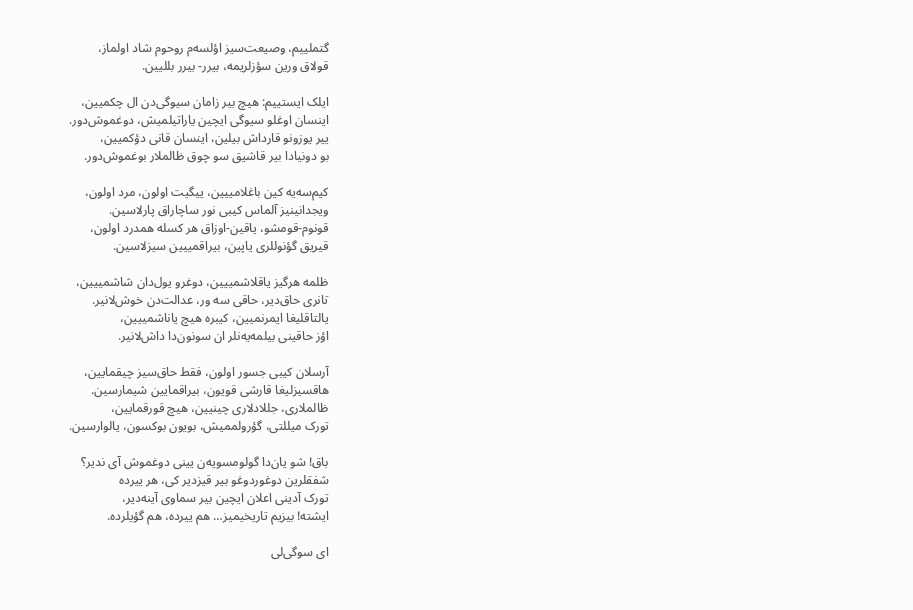گتملییم، وصیعت‌سیز اؤلسه‌م روحوم شاد اولماز،
قولاق ورین سؤزلریمه، بیرر- بیرر بللیین.

ایلک ایستییم: هیچ بیر زامان سیوگی‌دن ال چکمیین،
اینسان اوغلو سیوگی ایچین یاراتیلمیش، دوغموش‌دور.
ییر یوزونو قارداش بیلین، اینسان قانی دؤکمیین،
بو دونیادا بیر قاشیق سو چوق ظالملار بوغموش‌دور.

کیم‌سه‌یه کین باغلامییین، ییگیت اولون، مرد اولون،
ویجدانینیز آلماس کیبی نور ساچاراق پارلاسین.
قونوم-قومشو، یاقین-اوزاق هر کسله همدرد اولون،
قیریق گؤنوللری یاپین، بیراقمییین سیزلاسین.

ظلمه هرگیز یاقلاشمییین، دوغرو یول‌دان شاشمییین،
تانری حاق‌دیر، حاقی سه ور، عدالت‌دن خوش‌لانیر.
یالتاقلیغا ایمرنمیین، کیبره هیچ یاناشمییین،
اؤز حاقینی بیلمه‌یه‌نلر ان سونون‌دا داش‌لانیر.

آرسلان کیبی جسور اولون، فقط حاق‌سیز چیقمایین،
هاقسیزلیغا قارشی قویون، بیراقمایین شیمارسین.
ظالملاری، جللادلاری چینیین، هیچ قورقمایین،
تورک میللتی، گؤرولممیش، بویون بوکسون، یالوارسین.

باق! شو یان‌دا گولومسویه‌ن یینی دوغموش آی ندیر؟
شفقلرین دوغوردوغو بیر قیزدیر کی، هر ییرده
تورک آدینی اعلان ایچین بیر سماوی آینه‌دیر،
ایشته! بیزیم تاریخیمیز… هم ییرده، هم گؤیلرده.

ای سوگی‌لی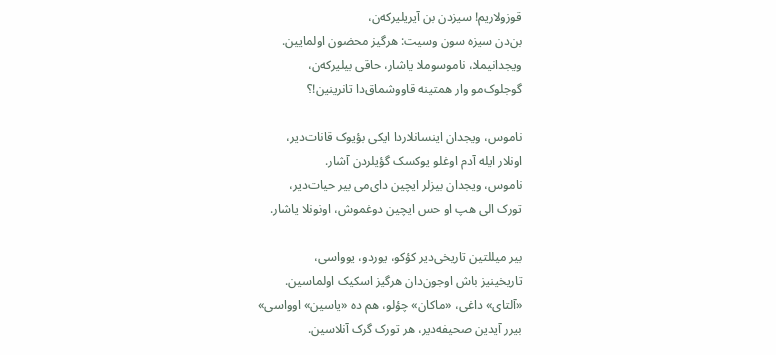قوزولاریم! سیزدن بن آیریلیرکه‌ن،
بن‌دن سیزه سون وسیت: هرگیز محضون اولمایین.
ویجدانیملا، ناموسوملا یاشار، حاقی بیلیرکه‌ن،
گوجلوک‌مو وار همتینه قاووشماق‌دا تانرینین!؟

ناموس، ویجدان اینسانلاردا ایکی بؤیوک قانات‌دیر،
اونلار ایله آد‌م اوغلو یوکسک گؤیلردن آشار.
ناموس، ویجدان بیزلر ایچین دای‌می بیر حیات‌دیر،
تورک الی هپ او حس ایچین دوغموش، اونونلا یاشار.

بیر میللتین تاریخی‌دیر کؤکو، یوردو، یوواسی،
تاریخینیز باش اوجون‌دان هرگیز اسکیک اولماسین.
«آلتای» داغی، «ماکان» چؤلو، هم ده «یاسین» اوواسی»
بیرر آیدین صحیفه‌دیر، هر تورک گرک آنلاسین.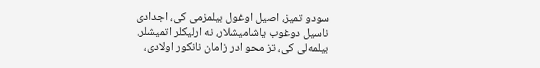سودو تمیز، اصیل اوغول بیلمزمی کی، اجدادی
ناسیل دوغوب یاشامیشلار، نه ارلیکلر اتمیشلر.
بیلمه‌لی کی، تز محو ادر زامان نانکور اولادی،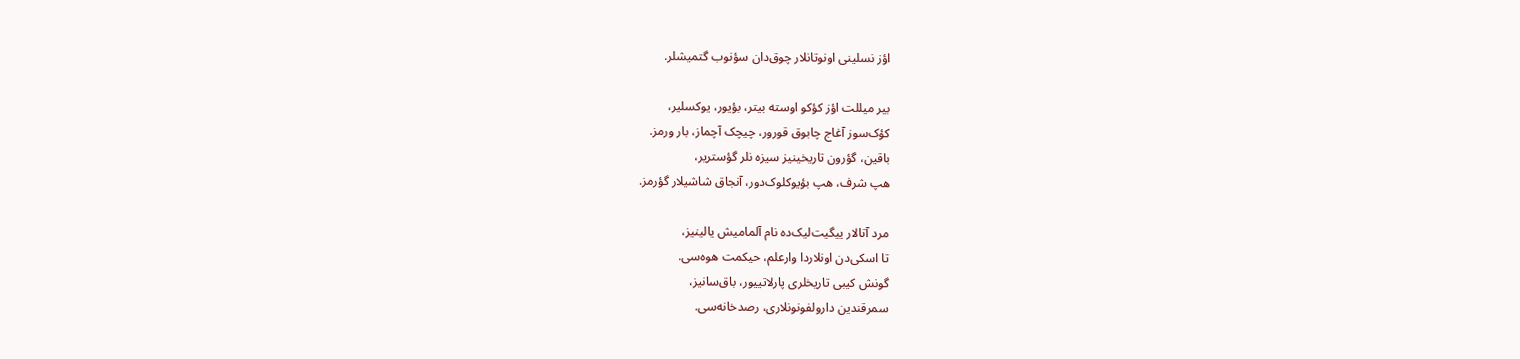اؤز نسلینی اونوتانلار چوق‌دان سؤنوب گتمیشلر.

بیر میللت اؤز کؤکو اوسته بیتر، بؤیور، یوکسلیر،
کؤک‌سوز آغاج چابوق قورور، چیچک آچماز، بار ورمز.
باقین، گؤرون تاریخینیز سیزه نلر گؤستریر،
هپ شرف، هپ بؤیوکلوک‌دور، آنجاق شاشیلار گؤرمز.

مرد آتالار ییگیت‌لیک‌ده نام آلمامیش یالینیز،
تا اسکی‌دن اونلاردا وارعلم، حیکمت هوه‌سی.
گونش کیبی تاریخلری پارلاتییور، باق‌سانیز،
سمرقندین دارولفونونلاری، رصدخانه‌سی.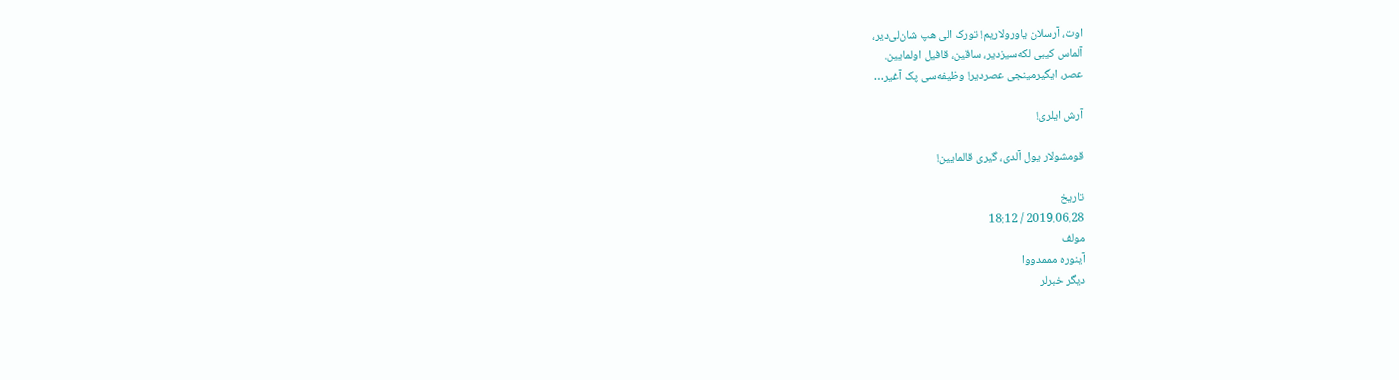اوت، آرسلان یاورولاریم! تورک الی هپ شان‌لی‌دیر،
آلماس کیبی لکه‌سیزدیر، ساقین، قافیل اولمایین.
عصر، ایگیرمینجی عصردیر! وظیفه‌سی پک آغیر…

آرش ایلری!

قومشولار یول آلدی، گیری قالمایین!

تاریخ
2019.06.28 / 18:12
مولف
آینوره مممدووا
دیگر خبرلر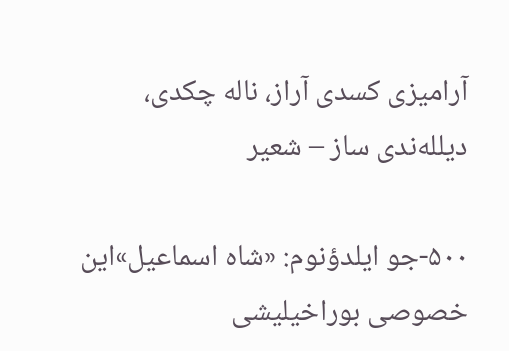آرامیزی کسدی آراز، ناله چکدی، دیلله‌ندی ساز – شعیر

۵۰۰-جو ایلدؤنوم: «شاه اسماعیل»این خصوصی بوراخیلیشی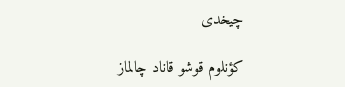چیخدی

کؤنلوم قوشو قاناد چالماز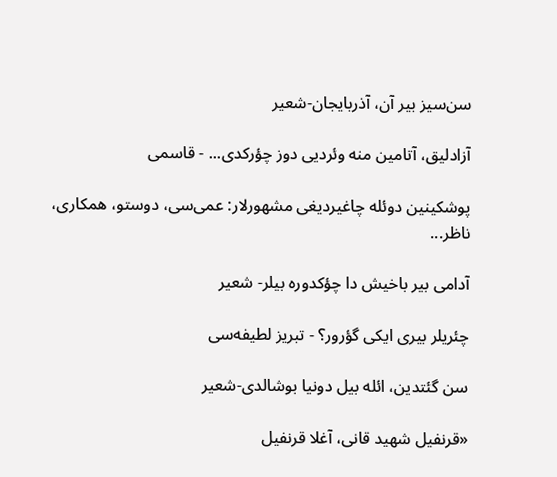سن‌سیز بیر آن، آذربایجان-شعیر

آزادلیق، آتامین منه وئردیی دوز چؤرکدی... - قاسمی

پوشکینین دوئله چاغیردیغی مشهورلار: عمی‌سی، دوستو، همکاری، ناظر...

آدامی بیر باخیش دا چؤکدوره بیلر- شعیر

چئریلر بیری ایکی گؤرور؟ - تبریز لطیفه‌سی

سن گئتدین، ائله بیل دونیا بوشالدی-شعیر

«قرنفیل شهید قانی، آغلا قرنفیل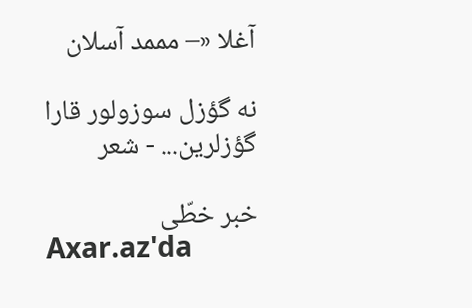آغلا «– مممد آسلان

نه گؤزل سوزولور قارا گؤزلرین... - شعر

خبر خطّی
Axar.az'da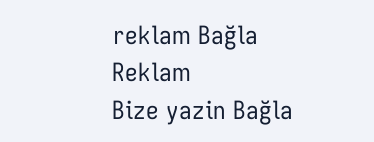reklam Bağla
Reklam
Bize yazin Bağla